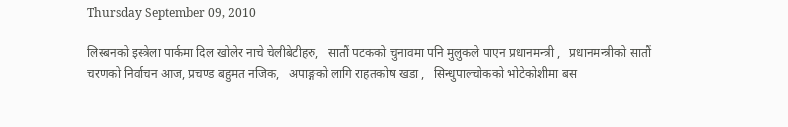Thursday September 09, 2010

लिस्बनको इस्त्रेला पार्कमा दिल खोलेर नाचे चेलीबेटीहरु,   सातौं पटकको चुनावमा पनि मुलुकले पाएन प्रधानमन्त्री ,   प्रधानमन्त्रीको सातौं चरणको निर्वाचन आज, प्रचण्ड बहुमत नजिक,   अपाङ्गको लागि राहतकोष खडा ,   सिन्धुपाल्चोकको भोटेकोशीमा बस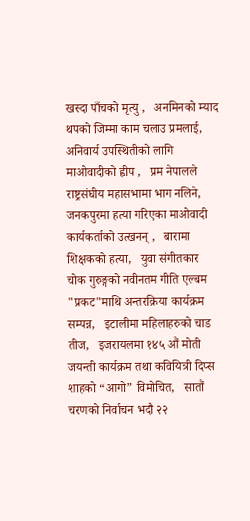खस्दा पाँचको मृत्यु ,   अनमिनको म्याद थपको जिम्मा काम चलाउ प्रमलाई,   अनिवार्य उपस्थितीको लागि माओवादीको ह्वीप ,   प्रम नेपालले राष्ट्रसंघीय महासभामा भाग नलिने,   जनकपुरमा हत्या गरिएका माओवादी कार्यकर्ताको उत्खनन् ,   बारामा शिक्षकको हत्या,   युवा संगीतकार चोक गुरुङ्गको नवीनतम गीति एल्बम "प्रकट"माथि अन्तरक्रिया कार्यक्रम सम्पन्न,   इटालीमा महिलाहरुको चाड तीज,   इजरायलमा १४५ औं मोती जयन्ती कार्यक्रम तथा कवियित्री दिप्स शाहको “आगो” विमोचित,   सातौं चरणको निर्वाचन भदौ २२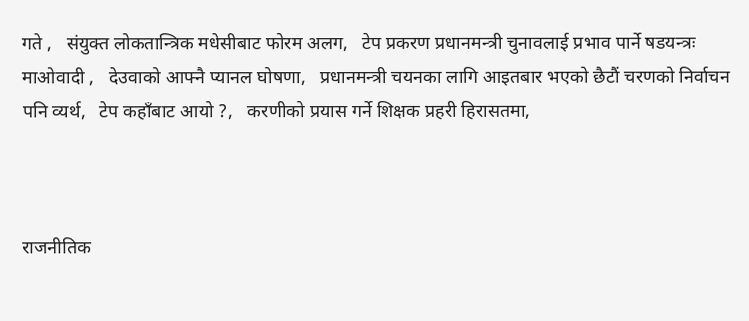गते ,   संयुक्त लोकतान्त्रिक मधेसीबाट फोरम अलग,   टेप प्रकरण प्रधानमन्त्री चुनावलाई प्रभाव पार्ने षडयन्त्रः माओवादी ,   देउवाको आफ्नै प्यानल घोषणा,   प्रधानमन्त्री चयनका लागि आइतबार भएको छैटौं चरणको निर्वाचन पनि व्यर्थ,   टेप कहाँबाट आयो ?,   करणीको प्रयास गर्ने शिक्षक प्रहरी हिरासतमा,



राजनीतिक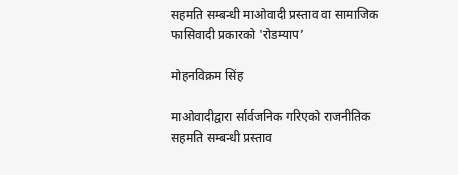सहमति सम्बन्धी माओवादी प्रस्ताव वा सामाजिक फासिवादी प्रकारको 'रोडम्याप’

मोहनविक्रम सिंह

माओवादीद्वारा र्सार्वजनिक गरिएको राजनीतिक सहमति सम्बन्धी प्रस्ताव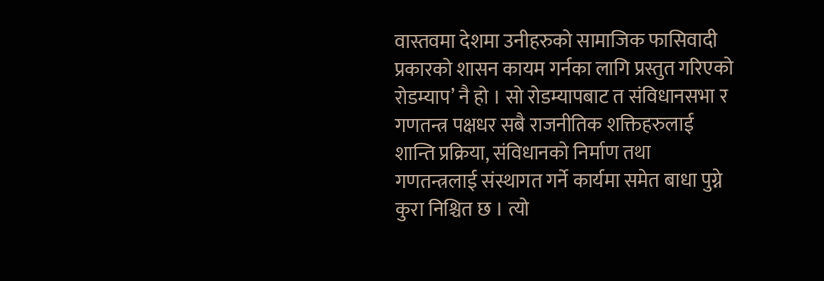वास्तवमा देशमा उनीहरुको सामाजिक फासिवादी प्रकारको शासन कायम गर्नका लागि प्रस्तुत गरिएको रोडम्याप’ नै हो । सो रोडम्यापबाट त संविधानसभा र गणतन्त्र पक्षधर सबै राजनीतिक शक्तिहरुलाई शान्ति प्रक्रिया, संविधानको निर्माण तथा गणतन्त्रलाई संस्थागत गर्ने कार्यमा समेत बाधा पुग्ने कुरा निश्चित छ । त्यो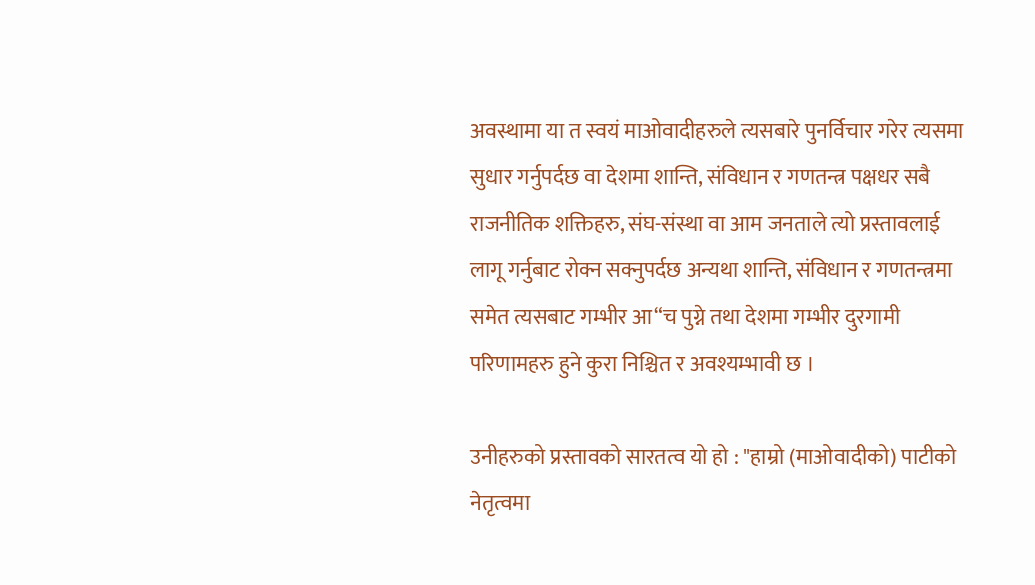अवस्थामा या त स्वयं माओवादीहरुले त्यसबारे पुनर्विचार गरेर त्यसमा सुधार गर्नुपर्दछ वा देशमा शान्ति, संविधान र गणतन्त्र पक्षधर सबै राजनीतिक शक्तिहरु, संघ-संस्था वा आम जनताले त्यो प्रस्तावलाई लागू गर्नुबाट रोक्न सक्नुपर्दछ अन्यथा शान्ति, संविधान र गणतन्त्रमा समेत त्यसबाट गम्भीर आ“च पुग्ने तथा देशमा गम्भीर दुरगामी परिणामहरु हुने कुरा निश्चित र अवश्यम्भावी छ ।

उनीहरुको प्रस्तावको सारतत्व यो हो : "हाम्रो (माओवादीको) पाटीको नेतृत्वमा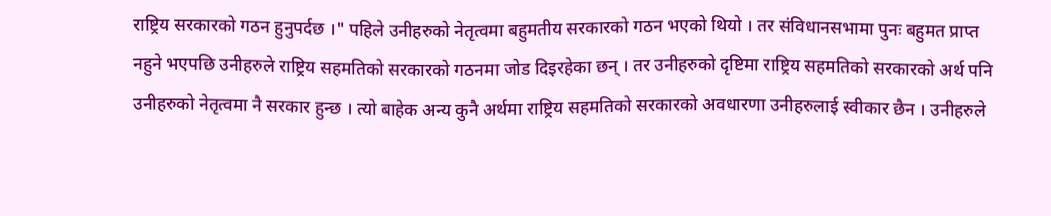राष्ट्रिय सरकारको गठन हुनुपर्दछ ।" पहिले उनीहरुको नेतृत्वमा बहुमतीय सरकारको गठन भएको थियो । तर संविधानसभामा पुनः बहुमत प्राप्त नहुने भएपछि उनीहरुले राष्ट्रिय सहमतिको सरकारको गठनमा जोड दिइरहेका छन् । तर उनीहरुको दृष्टिमा राष्ट्रिय सहमतिको सरकारको अर्थ पनि उनीहरुको नेतृत्वमा नै सरकार हुन्छ । त्यो बाहेक अन्य कुनै अर्थमा राष्ट्रिय सहमतिको सरकारको अवधारणा उनीहरुलाई स्वीकार छैन । उनीहरुले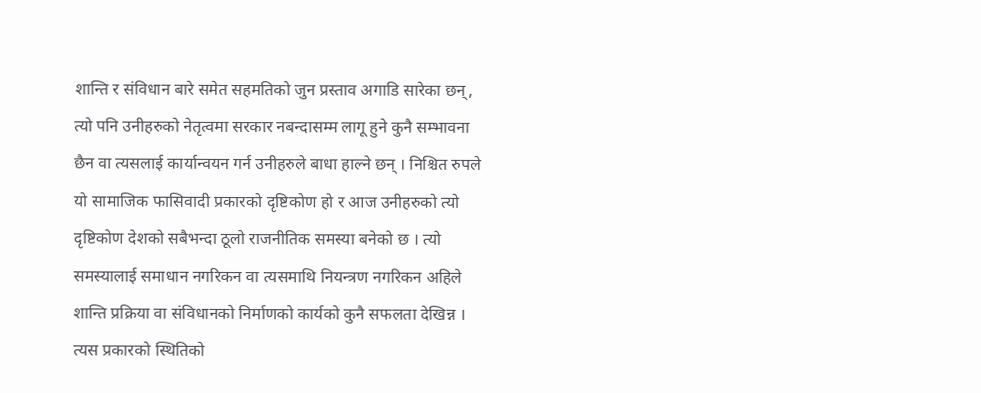शान्ति र संविधान बारे समेत सहमतिको जुन प्रस्ताव अगाडि सारेका छन्, त्यो पनि उनीहरुको नेतृत्वमा सरकार नबन्दासम्म लागू हुने कुनै सम्भावना छैन वा त्यसलाई कार्यान्वयन गर्न उनीहरुले बाधा हाल्ने छन् । निश्चित रुपले यो सामाजिक फासिवादी प्रकारको दृष्टिकोण हो र आज उनीहरुको त्यो दृष्टिकोण देशको सबैभन्दा ठूलो राजनीतिक समस्या बनेको छ । त्यो समस्यालाई समाधान नगरिकन वा त्यसमाथि नियन्त्रण नगरिकन अहिले शान्ति प्रक्रिया वा संविधानको निर्माणको कार्यको कुनै सफलता देखिन्न । त्यस प्रकारको स्थितिको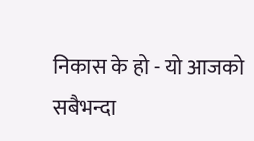निकास के हो - यो आजको सबैभन्दा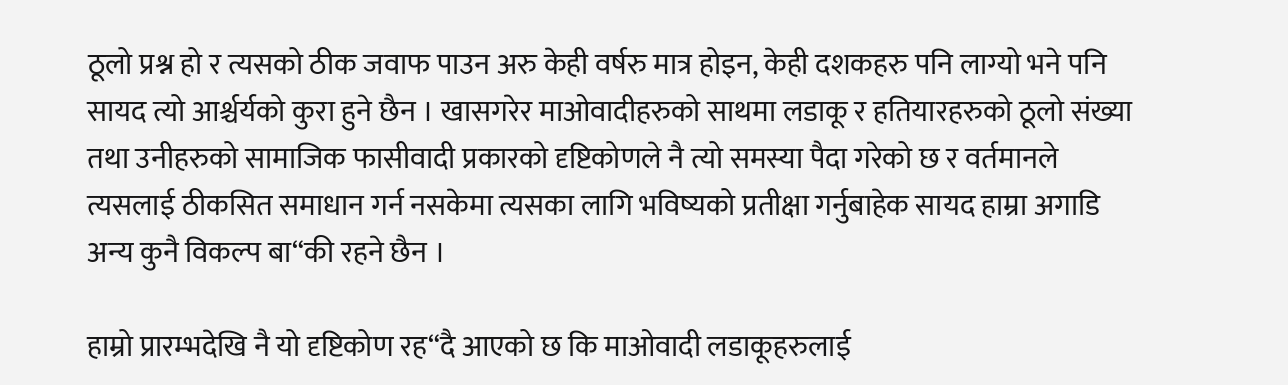ठूलो प्रश्न हो र त्यसको ठीक जवाफ पाउन अरु केही वर्षरु मात्र होइन, केही दशकहरु पनि लाग्यो भने पनि सायद त्यो आर्श्चर्यको कुरा हुने छैन । खासगरेर माओवादीहरुको साथमा लडाकू र हतियारहरुको ठूलो संख्या तथा उनीहरुको सामाजिक फासीवादी प्रकारको दृष्टिकोणले नै त्यो समस्या पैदा गरेको छ र वर्तमानले त्यसलाई ठीकसित समाधान गर्न नसकेमा त्यसका लागि भविष्यको प्रतीक्षा गर्नुबाहेक सायद हाम्रा अगाडि अन्य कुनै विकल्प बा“की रहने छैन ।

हाम्रो प्रारम्भदेखि नै यो दृष्टिकोण रह“दै आएको छ कि माओवादी लडाकूहरुलाई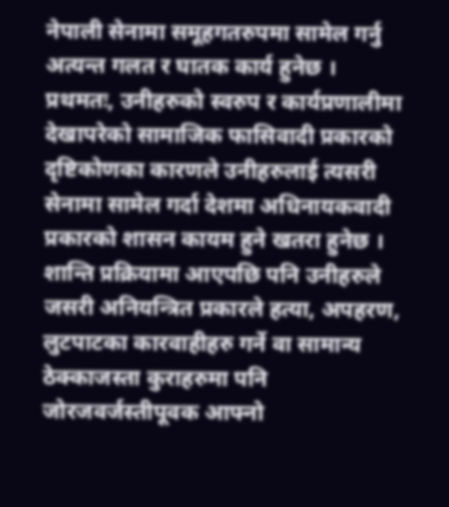नेपाली सेनामा समूहगतरुपमा सामेल गर्नु अत्यन्त गलत र घातक कार्य हुनेछ । प्रथमतः, उनीहरुको स्वरुप र कार्यप्रणालीमा देखापरेको सामाजिक फासिवादी प्रकारको दृष्टिकोणका कारणले उनीहरुलाई त्यसरी सेनामा सामेल गर्दा देशमा अधिनायकवादी प्रकारको शासन कायम हुने खतरा हुनेछ । शान्ति प्रक्रियामा आएपछि पनि उनीहरुले जसरी अनियन्त्रित प्रकारले हत्या, अपहरण, लुटपाटका कारवाहीहरु गर्ने वा सामान्य ठेक्काजस्ता कुराहरुमा पनि जोरजवर्जस्तीपूवक आफ्नो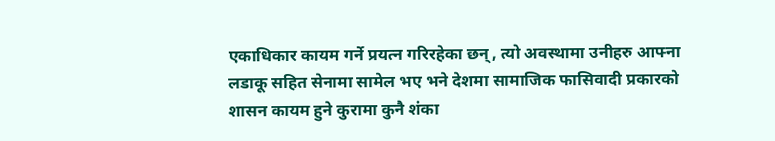एकाधिकार कायम गर्ने प्रयत्न गरिरहेका छन्, त्यो अवस्थामा उनीहरु आफ्ना लडाकू सहित सेनामा सामेल भए भने देशमा सामाजिक फासिवादी प्रकारको शासन कायम हुने कुरामा कुनै शंका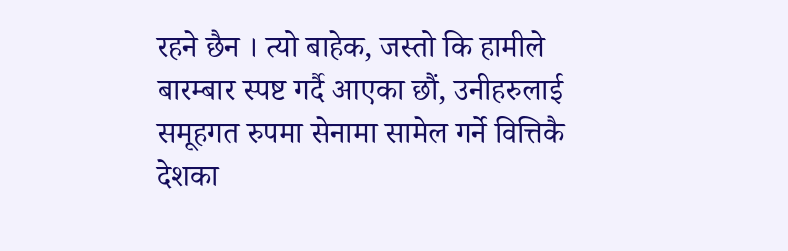रहने छैन । त्यो बाहेक, जस्तो कि हामीले बारम्बार स्पष्ट गर्दै आएका छौं, उनीहरुलाई समूहगत रुपमा सेनामा सामेल गर्ने वित्तिकै देशका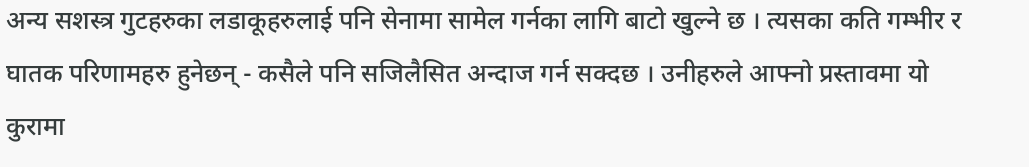अन्य सशस्त्र गुटहरुका लडाकूहरुलाई पनि सेनामा सामेल गर्नका लागि बाटो खुल्ने छ । त्यसका कति गम्भीर र घातक परिणामहरु हुनेछन् - कसैले पनि सजिलैसित अन्दाज गर्न सक्दछ । उनीहरुले आफ्नो प्रस्तावमा यो कुरामा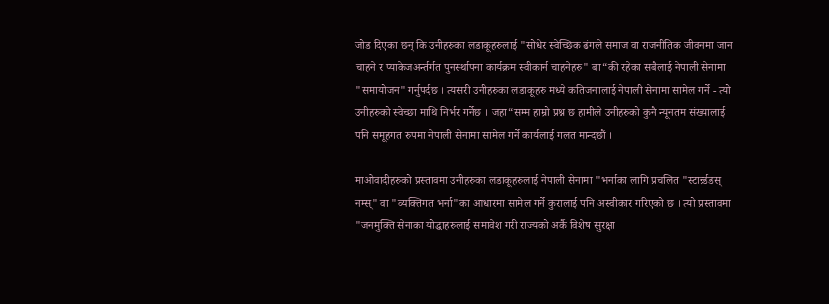जोड दिएका छन् कि उनीहरुका लडाकूहरुलाई "सोधेर स्वेच्छिक ढंगले समाज वा राजनीतिक जीवनमा जान चाहने र प्याकेजअर्न्तर्गत पुनर्स्थापना कार्यक्रम स्वीकार्न चाहनेहरु" बा“की रहेका सबैलाई नेपाली सेनामा "समायोजन" गर्नुपर्दछ । त्यसरी उनीहरुका लडाकूहरु मध्ये कतिजनालाई नेपाली सेनामा सामेल गर्ने - त्यो उनीहरुको स्वेच्छा माथि निर्भर गर्नेछ । जहा“सम्म हाम्रो प्रश्न छ हामीले उनीहरुको कुनै न्यूनतम संख्यालाई पनि समूहगत रुपमा नेपाली सेनामा सामेल गर्ने कार्यलाई गलत मान्दछौं ।

माओवादीहरुको प्रस्तावमा उनीहरुका लडाकूहरुलाई नेपाली सेनामा "भर्नाका लागि प्रचलित "स्टार्न्र्डडस् नम्स्" वा "व्यक्तिगत भर्ना"का आधारमा सामेल गर्ने कुरालाई पनि अस्वीकार गरिएको छ । त्यो प्रस्तावमा "जनमुक्ति सेनाका योद्धाहरुलाई समावेश गरी राज्यको अर्कै विशेष सुरक्षा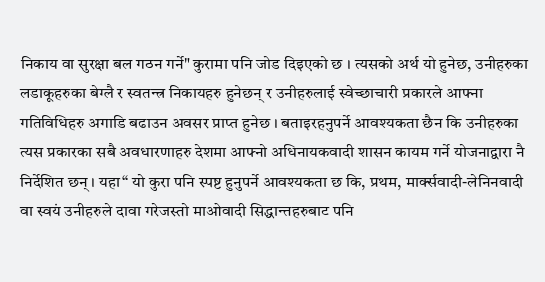निकाय वा सुरक्षा बल गठन गर्ने" कुरामा पनि जोड दिइएको छ । त्यसको अर्थ यो हुनेछ, उनीहरुका लडाकूहरुका बेग्लै र स्वतन्त्र निकायहरु हुनेछन् र उनीहरुलाई स्वेच्छाचारी प्रकारले आफ्ना गतिविधिहरु अगाडि बढाउन अवसर प्राप्त हुनेछ । बताइरहनुपर्ने आवश्यकता छैन कि उनीहरुका त्यस प्रकारका सबै अवधारणाहरु देशमा आफ्नो अधिनायकवादी शासन कायम गर्ने योजनाद्वारा नै निर्देशित छन् । यहा“ यो कुरा पनि स्पष्ट हुनुपर्ने आवश्यकता छ कि, प्रथम, मार्क्सवादी-लेनिनवादी वा स्वयं उनीहरुले दावा गरेजस्तो माओवादी सिद्धान्तहरुबाट पनि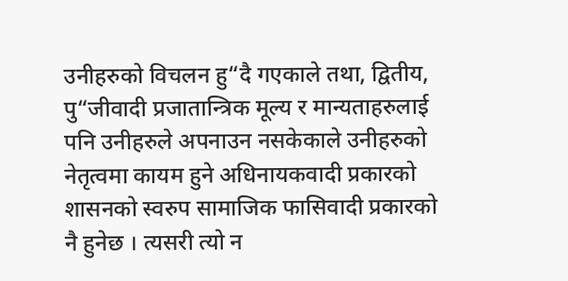उनीहरुको विचलन हु“दै गएकाले तथा, द्वितीय, पु“जीवादी प्रजातान्त्रिक मूल्य र मान्यताहरुलाई पनि उनीहरुले अपनाउन नसकेकाले उनीहरुको नेतृत्वमा कायम हुने अधिनायकवादी प्रकारको शासनको स्वरुप सामाजिक फासिवादी प्रकारको नै हुनेछ । त्यसरी त्यो न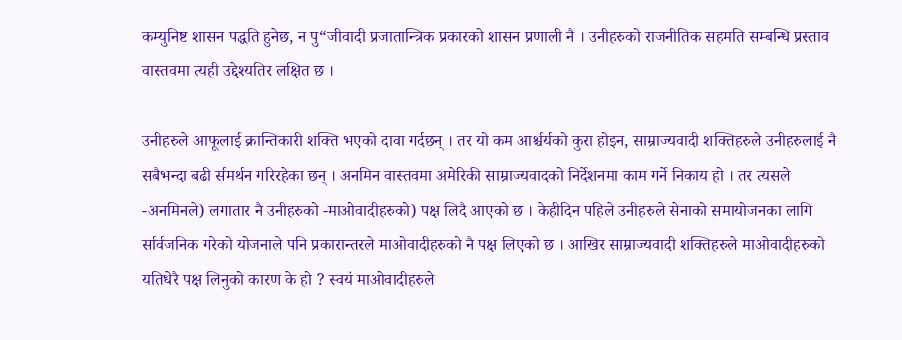कम्युनिष्ट शासन पद्धति हुनेछ, न पु“जीवादी प्रजातान्त्रिक प्रकारको शासन प्रणाली नै । उनीहरुको राजनीतिक सहमति सम्बन्धि प्रस्ताव वास्तवमा त्यही उद्देश्यतिर लक्षित छ ।

उनीहरुले आफूलाई क्रान्तिकारी शक्ति भएको दावा गर्दछन् । तर यो कम आर्श्चर्यको कुरा होइन, साम्राज्यवादी शक्तिहरुले उनीहरुलाई नै सबैभन्दा बढी र्समर्थन गरिरहेका छन् । अनमिन वास्तवमा अमेरिकी साम्राज्यवादको निर्देशनमा काम गर्ने निकाय हो । तर त्यसले -अनमिनले) लगातार नै उनीहरुको -माओवादीहरुको) पक्ष लिदै आएको छ । केहीदिन पहिले उनीहरुले सेनाको समायोजनका लागि र्सार्वजनिक गरेको योजनाले पनि प्रकारान्तरले माओवादीहरुको नै पक्ष लिएको छ । आखिर साम्राज्यवादी शक्तिहरुले माओवादीहरुको यतिधेरै पक्ष लिनुको कारण के हो ? स्वयं माओवादीहरुले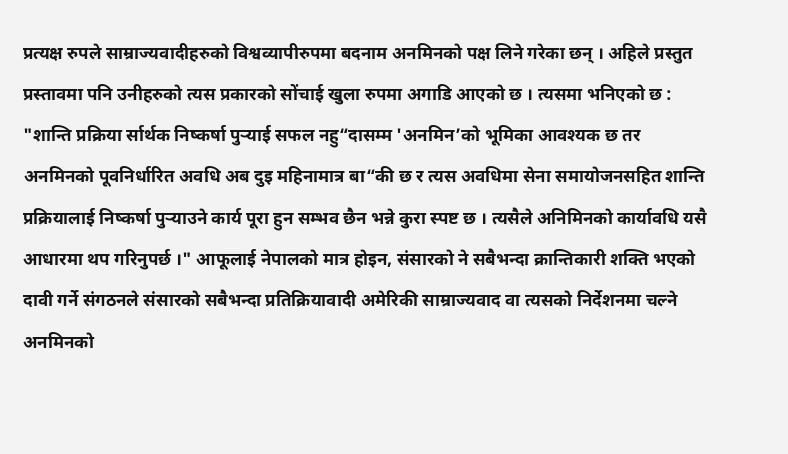प्रत्यक्ष रुपले साम्राज्यवादीहरुको विश्वव्यापीरुपमा बदनाम अनमिनको पक्ष लिने गरेका छन् । अहिले प्रस्तुत प्रस्तावमा पनि उनीहरुको त्यस प्रकारको सोंचाई खुला रुपमा अगाडि आएको छ । त्यसमा भनिएको छ : "शान्ति प्रक्रिया र्सार्थक निष्कर्षा पुर्‍याई सफल नहु“दासम्म 'अनमिन’को भूमिका आवश्यक छ तर अनमिनको पूवनिर्धारित अवधि अब दुइ महिनामात्र बा“की छ र त्यस अवधिमा सेना समायोजनसहित शान्ति प्रक्रियालाई निष्कर्षा पुर्‍याउने कार्य पूरा हुन सम्भव छैन भन्ने कुरा स्पष्ट छ । त्यसैले अनिमिनको कार्यावधि यसै आधारमा थप गरिनुपर्छ ।" आफूलाई नेपालको मात्र होइन, संसारको ने सबैभन्दा क्रान्तिकारी शक्ति भएको दावी गर्ने संगठनले संसारको सबैभन्दा प्रतिक्रियावादी अमेरिकी साम्राज्यवाद वा त्यसको निर्देशनमा चल्ने अनमिनको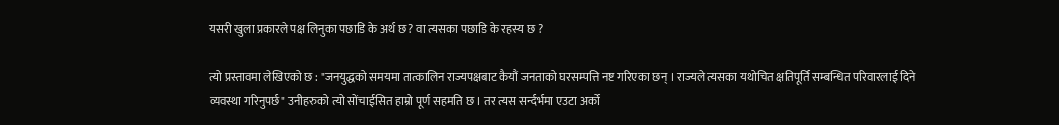यसरी खुला प्रकारले पक्ष लिनुका पछाडि के अर्थ छ ? वा त्यसका पछाडि के रहस्य छ ?

त्यो प्रस्तावमा लेखिएको छ : "जनयुद्धको समयमा तात्कालिन राज्यपक्षबाट कैयौं जनताको घरसम्पत्ति नष्ट गरिएका छन् । राज्यले त्यसका यथोचित क्षतिपूर्ति सम्बन्धित परिवारलाई दिने व्यवस्था गरिनुपर्छ" उनीहरुको त्यो सोंचाईसित हाम्रो पूर्ण सहमति छ । तर त्यस सर्न्दर्भमा एउटा अर्को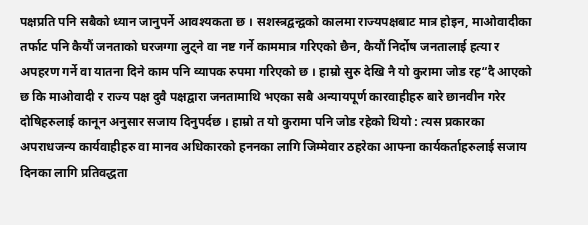पक्षप्रति पनि सबैको ध्यान जानुपर्ने आवश्यकता छ । सशस्त्रद्वन्द्वको कालमा राज्यपक्षबाट मात्र होइन, माओवादीका तर्फाट पनि कैयौं जनताको घरजग्गा लुट्ने वा नष्ट गर्ने काममात्र गरिएको छैन, कैयौं निर्दोष जनतालाई हत्या र अपहरण गर्ने वा यातना दिने काम पनि व्यापक रुपमा गरिएको छ । हाम्रो सुरु देखि नै यो कुरामा जोड रह“दै आएको छ कि माओवादी र राज्य पक्ष दुवै पक्षद्वारा जनतामाथि भएका सबै अन्यायपूर्ण कारवाहीहरु बारे छानवीन गरेर दोषिहरुलाई कानून अनुसार सजाय दिनुपर्दछ । हाम्रो त यो कुरामा पनि जोड रहेको थियो : त्यस प्रकारका अपराधजन्य कार्यवाहीहरु वा मानव अधिकारको हननका लागि जिम्मेवार ठहरेका आफ्ना कार्यकर्ताहरुलाई सजाय दिनका लागि प्रतिवद्धता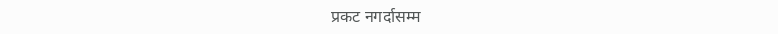प्रकट नगर्दासम्म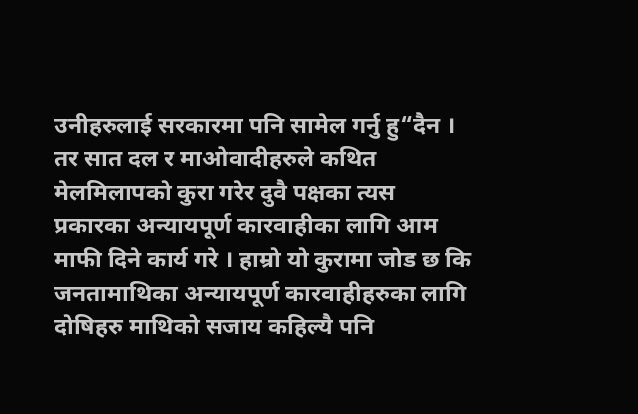उनीहरुलाई सरकारमा पनि सामेल गर्नु हु“दैन । तर सात दल र माओवादीहरुले कथित मेलमिलापको कुरा गरेर दुवै पक्षका त्यस प्रकारका अन्यायपूर्ण कारवाहीका लागि आम माफी दिने कार्य गरे । हाम्रो यो कुरामा जोड छ कि जनतामाथिका अन्यायपूर्ण कारवाहीहरुका लागि दोषिहरु माथिको सजाय कहिल्यै पनि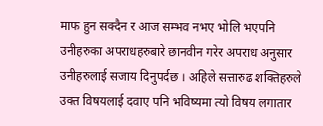माफ हुन सक्दैन र आज सम्भव नभए भोलि भएपनि उनीहरुका अपराधहरुबारे छानवीन गरेर अपराध अनुसार उनीहरुलाई सजाय दिनुपर्दछ । अहिले सत्तारुढ शक्तिहरुले उक्त विषयलाई दवाए पनि भविष्यमा त्यो विषय लगातार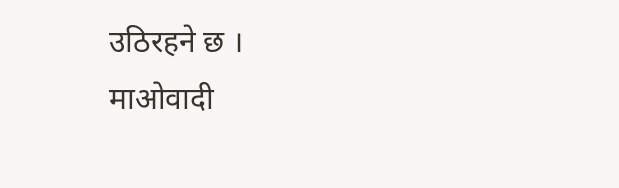उठिरहने छ ।
माओवादी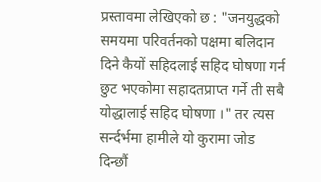प्रस्तावमा लेखिएको छ : "जनयुद्धको समयमा परिवर्तनको पक्षमा बलिदान दिने कैयों सहिदलाई सहिद घोषणा गर्न छुट भएकोमा सहादतप्राप्त गर्ने ती सबै योद्धालाई सहिद घोषणा ।" तर त्यस सर्न्दर्भमा हामीले यो कुरामा जोड दिन्छौं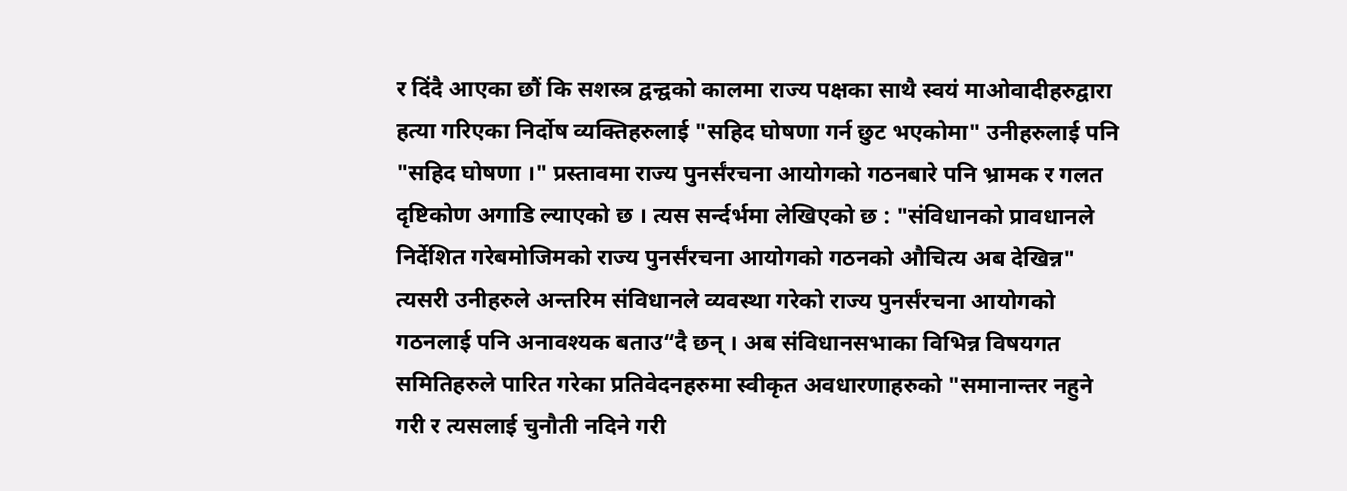र दिंदै आएका छौं कि सशस्त्र द्वन्द्वको कालमा राज्य पक्षका साथै स्वयं माओवादीहरुद्वारा हत्या गरिएका निर्दोष व्यक्तिहरुलाई "सहिद घोषणा गर्न छुट भएकोमा" उनीहरुलाई पनि "सहिद घोषणा ।" प्रस्तावमा राज्य पुनर्संरचना आयोगको गठनबारे पनि भ्रामक र गलत दृष्टिकोण अगाडि ल्याएको छ । त्यस सर्न्दर्भमा लेखिएको छ : "संविधानको प्रावधानले निर्देशित गरेबमोजिमको राज्य पुनर्संरचना आयोगको गठनको औचित्य अब देखिन्न" त्यसरी उनीहरुले अन्तरिम संविधानले व्यवस्था गरेको राज्य पुनर्संरचना आयोगको गठनलाई पनि अनावश्यक बताउ“दै छन् । अब संविधानसभाका विभिन्न विषयगत समितिहरुले पारित गरेका प्रतिवेदनहरुमा स्वीकृत अवधारणाहरुको "समानान्तर नहुने गरी र त्यसलाई चुनौती नदिने गरी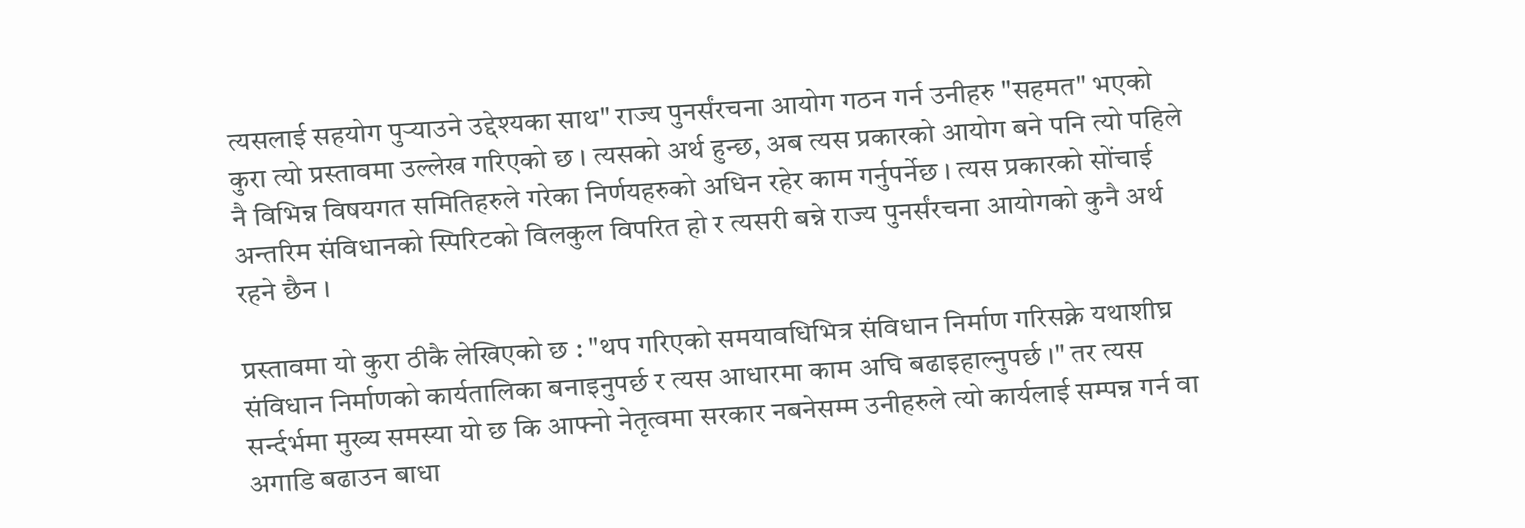त्यसलाई सहयोग पुर्‍याउने उद्देश्यका साथ" राज्य पुनर्संरचना आयोग गठन गर्न उनीहरु "सहमत" भएको कुरा त्यो प्रस्तावमा उल्लेख गरिएको छ । त्यसको अर्थ हुन्छ, अब त्यस प्रकारको आयोग बने पनि त्यो पहिले नै विभिन्न विषयगत समितिहरुले गरेका निर्णयहरुको अधिन रहेर काम गर्नुपर्नेछ । त्यस प्रकारको सोंचाई अन्तरिम संविधानको स्पिरिटको विलकुल विपरित हो र त्यसरी बन्ने राज्य पुनर्संरचना आयोगको कुनै अर्थ रहने छैन ।

प्रस्तावमा यो कुरा ठीकै लेखिएको छ : "थप गरिएको समयावधिभित्र संविधान निर्माण गरिसक्ने यथाशीघ्र संविधान निर्माणको कार्यतालिका बनाइनुपर्छ र त्यस आधारमा काम अघि बढाइहाल्नुपर्छ ।" तर त्यस सर्न्दर्भमा मुख्य समस्या यो छ कि आफ्नो नेतृत्वमा सरकार नबनेसम्म उनीहरुले त्यो कार्यलाई सम्पन्न गर्न वा अगाडि बढाउन बाधा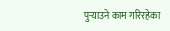पुर्‍याउने काम गरिरहेका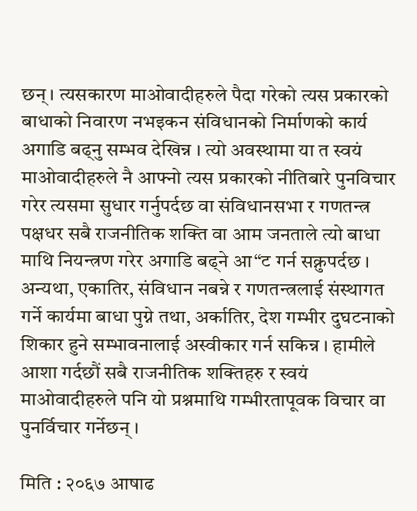छन् । त्यसकारण माओवादीहरुले पैदा गरेको त्यस प्रकारको बाधाको निवारण नभइकन संविधानको निर्माणको कार्य अगाडि बढ्नु सम्भव देखिन्न । त्यो अवस्थामा या त स्वयं माओवादीहरुले नै आफ्नो त्यस प्रकारको नीतिबारे पुनविचार गरेर त्यसमा सुधार गर्नुपर्दछ वा संविधानसभा र गणतन्त्र पक्षधर सबै राजनीतिक शक्ति वा आम जनताले त्यो बाधा माथि नियन्त्रण गरेर अगाडि बढ्ने आ“ट गर्न सक्नुपर्दछ । अन्यथा, एकातिर, संविधान नबन्ने र गणतन्त्रलाई संस्थागत गर्ने कार्यमा बाधा पुग्ने तथा, अर्कातिर, देश गम्भीर दुघटनाको शिकार हुने सम्भावनालाई अस्वीकार गर्न सकिन्न । हामीले आशा गर्दछौं सबै राजनीतिक शक्तिहरु र स्वयं माओवादीहरुले पनि यो प्रश्नमाथि गम्भीरतापूवक विचार वा पुनर्विचार गर्नेछन् ।

मिति : २०६७ आषाढ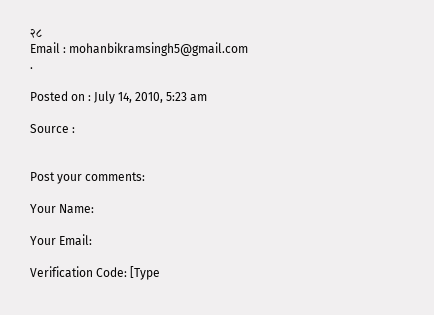२८
Email : mohanbikramsingh5@gmail.com
.

Posted on : July 14, 2010, 5:23 am

Source :


Post your comments:

Your Name:

Your Email:

Verification Code: [Type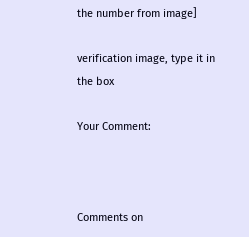the number from image]

verification image, type it in the box

Your Comment:



Comments on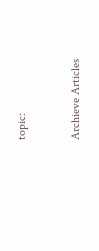topic:


Archieve Articles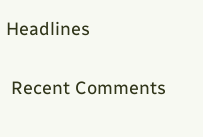Headlines


 Recent Comments